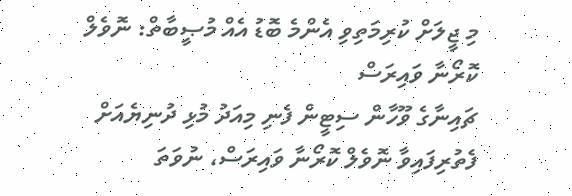މި ޖީލަށް ކުރިމަތިވި އެންމެ ބޮޑު އެއް މުޞީބާތް: ނޮވެލް ކޮރޯނާ ވައިރަސް
ޗައިނާގެ ވޫހާން ސިޓީން ފެނި މިއަދު މުޅި ދުނިޔެއަށް ފެތުރިފައިވާ ނޮވެލް ކޮރޯނާ ވައިރަސް، ނުވަތަ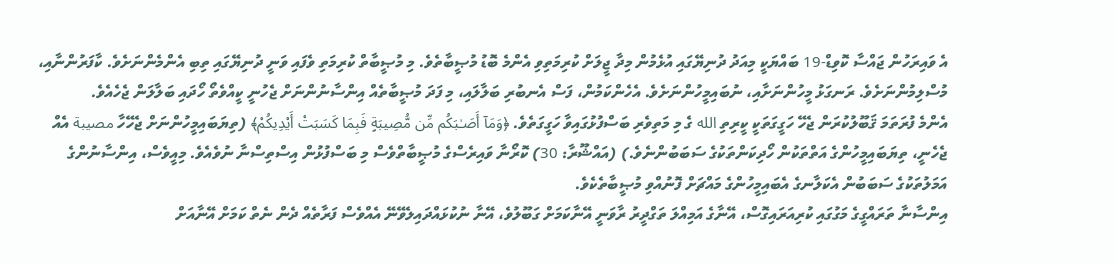އެ ވައިރަހުން ޖައްސާ ކޮވިޑް-19 ބައްޔަކީ މިއަދު ދުނިޔޭގައި އުޅެމުން މިދާ ޖީލަށް ކުރިމަތިވި އެންމެ ބޮޑު މުޞީބާތެވެ. މި މުޞީބާތް ކުރިމަތި ވެފައި ވަނީ ދުނިޔޭގައި ތިބި އެންމެންނަށެވެ. ކާފަރުންނާއި، މުސްލިމުންނަށެވެ. ރަނގަޅު މީހުންނަށާއި، ނުބައިމީހުންނަށެވެ. އެހެންކަމުން، ފަސް އެނބުރި ބަލާލައި، މި ފަދަ މުޞީބާތެއް އިންސާނުންނަށް ޖެހުނީ ކީއްވެތޯ ހޯދައި ބަލާލަން ޖެހެއެވެ.
އެންމެ ފުރަތަމަ ޤަބޫލުކުރަން ޖެހޭ ހަގީގަތަކީ ކީރިތި الله ގެ މި މަތިވެރި ބަސްފުޅުގައިވާ ހަގީގަތެވެ. ﴿وَمَآ أَصَـٰبَكُم مِّن مُّصِيبَةٍ فَبِمَا كَسَبَتْ أَيْدِيكُمْ﴾ (ތިޔަބައިމީހުންނަށް ޖެހޭހާ مصيبة އެއް ޖެހެނީ، ތިޔަބައިމީހުންގެ އަތްތަކުން ހޯދިކަންތަކުގެ ސަބަބުންނެވެ.) (އައްޝޫރާ: 30) ކޮރޯނާ ވައިރެސްގެ މުޞީބާތްވެސް މި ބަސްފުޅުން އިސްތިސްނާ ނުވެއެވެ. މިއީވެސް، އިންސާނުންގެ އަމަލުތަކުގެ ސަބަބުން އެކަލާނގެ އެބައިމީހުންގެ މައްޗަށް ފޮނުއްވި މުޞީބާތެކެވެ.
އިންސާނާ ތަރައްގީގެ މަގުގައި ކުރިއަރައިގޮސް، އޭނާގެ އަމިއްލަ ތަގްދީރު ރާވަނީ އޭނާކަމަށް ގަބޫލުވެ، އޭނާ ނުކުޅައްދައިލެވޭނޭ އެއްވެސް ފަރާތެއް ދެން ނެތް ކަމަށް އޭނާއަށް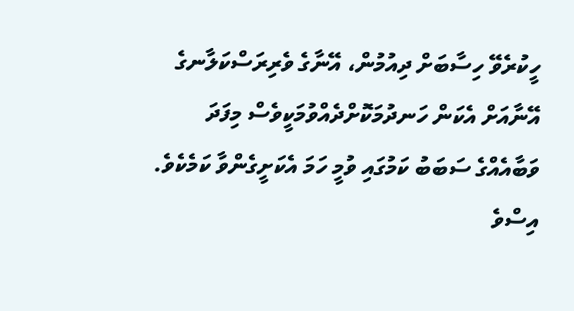ހީކުރެވޭ ހިސާބަށް ދިއުމުން، އޭނާގެ ވެރިރަސްކަލާނގެ އޭނާއަށް އެކަން ހަނދުމަކޮށްދެއްވުމަކީވެސް މިފަދަ ވަބާއެއްގެ ސަބަބު ކަމުގައި ވުމީ ހަމަ އެކަށީގެންވާ ކަމެކެވެ. އިސްވެ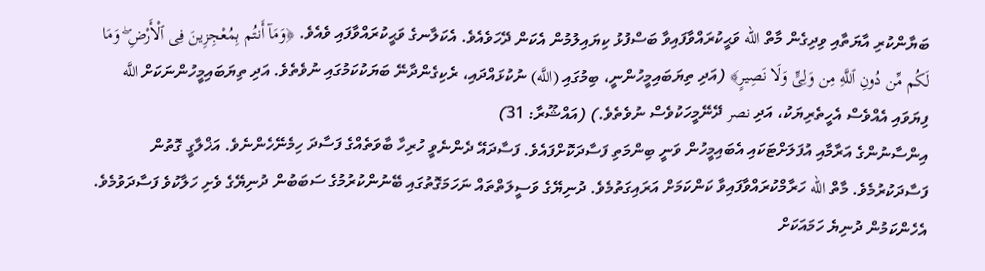ބަޔާންކުރި އާޔަތާއި ވިދިގެން މާތް الله ވަޙީކުރައްވާފައިވާ ބަސްފުޅު ކިޔައިލުމުން އެކަން ދޭހަވެއެވެ. އެކަލާނގެ ވަޙީކުރައްވާފައި ވެއެވެ. ﴿وَمَآ أَنتُم بِمُعْجِزِينَ فِى ٱلْأَرْضِ ۖ وَمَا لَكُم مِّن دُونِ ٱللَّهِ مِن وَلِىٍّ وَلَا نَصِيرٍ﴾ (އަދި ތިޔަބައިމީހުންނީ، ބިމުގައި (اللَّه) ނުކުޅައްދައި، ރެކިގެންދާނޭ ބަޔަކުކަމުގައި ނުވެތެވެ. އަދި ތިޔަބައިމީހުންނަކަށް اللَّه ފިޔަވައި އެއްވެސް އެހީތެރިޔަކު، އަދި نصر ދޭނޭމީހަކުވެސް ނުވެތެވެ.) (އައްޝޫރާ: 31)
އިންސާނުންގެ އަރާމާއި އުފަލަށްޓަކައި އެބައިމީހުން ވަނީ ބިންމަތި ފަސާދަކޮށްފައެވެ. ފަސާދައޭ ދެންނެވީ ހުރިހާ ބާވަތެއްގެ ފަސާދަ ހިމެނޭހެންނެވެ. އަޚްލާގީ ގޮތުން ފަސާދަކުރުމެވެ. މާތް الله ހަރާމްކުރައްވާފައިވާ ކަންކަމަށް އަރައިގަތުމެވެ. ދުނިޔޭގެ ވަސީލަތްތައް ނަހަމަގޮތުގައި ބޭނުންކުރުމުގެ ސަބަބުން ދުނިޔޭގެ ވެށި ހަލާކުވެ ފަސާދަވުމެވެ. އެހެންކަމުން ދުނިޔެ ހަމައަކަށް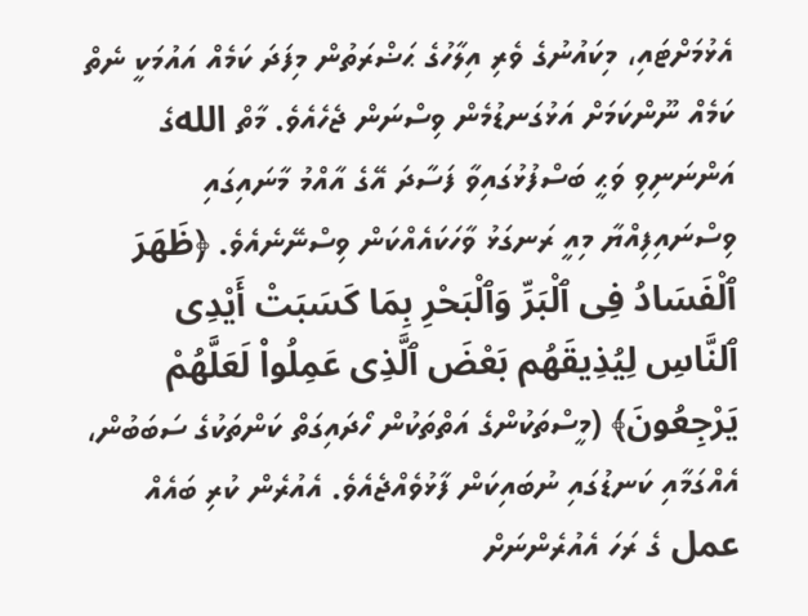އެޅުމަށްޓައި، މިކައުނުގެ ވެރި އިލާހުގެ ޙަޟްރަތުން މިފަދަ ކަމެއް އައުމަކީ ނެތް ކަމެއް ނޫންކަމަށް އަޅުގަނޑުމެން ވިސްނަން ޖެހެއެވެ. މާތް اللهގެ އަންނަނިވި ވަޙީ ބަސްފުޅުގައިވާ ފަސާދަ އޭގެ އާއްމު މާނައިގައި ވިސްނައިފިއްޔާ މިއީ ރަނގަޅު ވާހަކައެއްކަން ވިސްނޭނެއެވެ. ﴿ظَهَرَ ٱلْفَسَادُ فِى ٱلْبَرِّ وَٱلْبَحْرِ بِمَا كَسَبَتْ أَيْدِى ٱلنَّاسِ لِيُذِيقَهُم بَعْضَ ٱلَّذِى عَمِلُوا۟ لَعَلَّهُمْ يَرْجِعُونَ﴾ (މީސްތަކުންގެ އަތްތަކުން ހޯދައިގަތް ކަންތަކުގެ ސަބަބުން، އެއްގަމާއި ކަނޑުގައި ނުބައިކަން ފާޅުވެއްޖެއެވެ. އެއުރެން ކުރި ބައެއް عمل ގެ ރަހަ އެއުރެންނަށް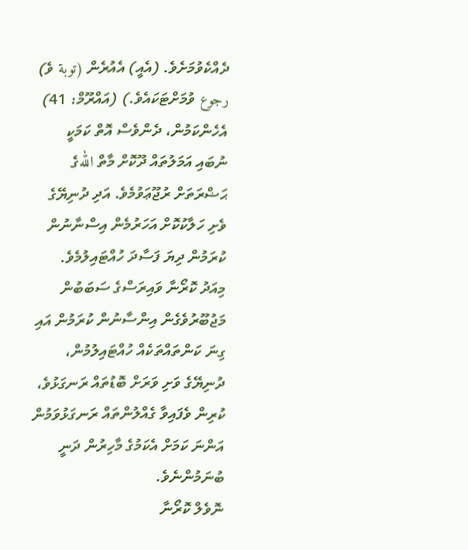ދެއްކެވުމަށެވެ. (އެއީ) އެއުރެން (توبة ވެ) رجوع ވުމަށްޓަކައެވެ.) (އައްރޫމް: 41)
އެހެންކަމުން، ދެންވެސް އޮތް ކަމަކީ ނުބައި އަމަލުތައް ދޫކޮށް މާތް اللهގެ ޙަޟްރަތަށް ރުޖޫޢަވުމެވެ. އަދި ދުނިޔޭގެ ވެށި ހަލާކުކޮށް އަހަރުމެން އިސްނާނުން ކުރަމުން ދިޔަ ފަސާދަ ހުއްޓައިލުމެވެ.
މިއަދު ކޮރޯނާ ވައިރަސްގެ ސަބަބުން މަޖުބޫރުވެގެން އިންސާނުން ކުރަމުން އައި ގިނަ ކަންތައްތަކެއް ހުއްޓައިލުމުން، ދުނިޔޭގެ ވަށި ވަރަށް ބޮޑުތައް ރަނގަޅުވެ، ކުރިން ވެފައިވާ ގެއްލުންތައް ރަނގަޅުވަމުން އަންނަ ކަމަށް އެކަމުގެ މާހިރުން ދަނީ ބުނަމުންނެވެ.
ނޮވެލް ކޮރޯނާ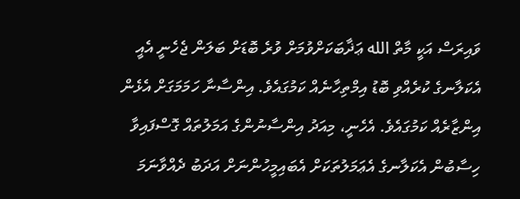ވައިރަސް އަކީ މާތް الله ޢަޛާބަކަށްވުމަށް ވުރެ ބޮޑަށް ބަލަން ޖެހެނީ އެއީ އެކަލާނގެ ކުރެއްވި ބޮޑު އިމްތިހާނެއް ކަމުގައެވެ. އިންސާނާ ހަމަމަގަށް އެޅެން އިންޒާރެއް ކަމުގައެވެ. އެހެނީ، މިއަދު އިންސާނުންގެ އަމަލުތައް ގޮސްފައިވާ ހިސާބުން އެކަލާނގެ އެޢަމަލުތަކަށް އެބައިމީހުންނަށް އަދަބު ދެއްވާނަމަ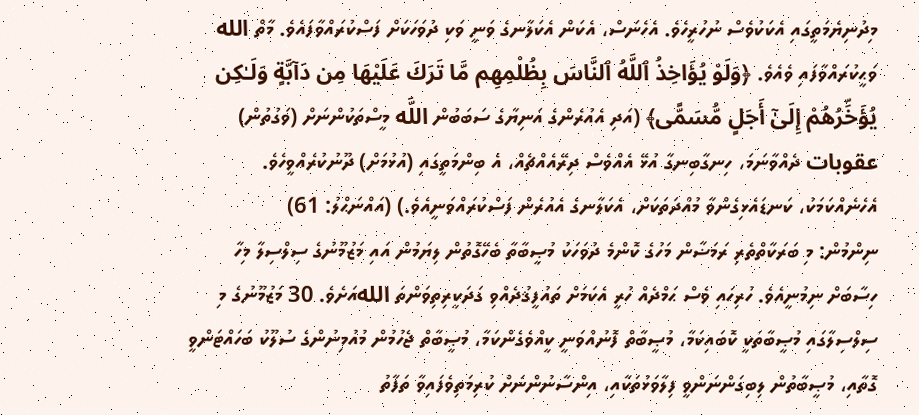މިދުނިޔެމަތީގައި އެކަކުވެސް ނުހުރީހެވެ. އެހެނަސް، އެކަން އެކަލާނގެ ވަނީ ވަކި ދުވަހަކަށް ފަސްކުރައްވާފައެވެ. މާތް الله ވަޙީކުރައްވާފައި ވެއެވެ. ﴿وَلَوْ يُؤَاخِذُ ٱللَّهُ ٱلنَّاسَ بِظُلْمِهِم مَّا تَرَكَ عَلَيْهَا مِن دَآبَّةٍ وَلَـٰكِن يُؤَخِّرُهُمْ إِلَىٰٓ أَجَلٍ مُّسَمًّى﴾ (އަދި އެއުރެންގެ އަނިޔާގެ ސަބަބުން اللَّه މީސްތަކުންނަށް (ވަގުތުން) عقوبات ދެއްވާނަމަ، ހިނގާބިނގާ އުޅޭ އެއްވެސް ދިރޭއެއްޗެއް، އެ ބިންމަތީގައި (އުޅުމަށް) ދޫނުކުރެއްވީހެވެ. އެހެނެއްކަމަކު، ކަނޑައެޅިގެންވާ މުއްދަތަކަށް، އެކަލާނގެ އެއުރެން ފަސްކުރައްވަނީއެވެ.) (އައްނަޙްލު: 61)
ނިންމުން: މި ބަރަކާތްތެރި ރަމަޟާން މަހުގެ ކޮންމެ ދުވަހަކު މުޞީބާތާ ބެހޭގޮތުން ލިޔަމުން އައި މަޒުމޫނުގެ ސިލްސިލާ މިހާ ހިސާބަށް ނިމުނީއެވެ. ހުރިހައި ވެސް ޙަމްދެއް ހުރީ އެކަމަށް ތައުފީޤުދެއްވި ގަދަކީރިތިވަންތަ اللهއަށެވެ. 30 މަޒުމޫނުގެ މި ސިލްސިލާގައި މުޞީބާތަކީ ކޮބައިކަމާ، މުޞީބާތް ފޮނުއްވަނީ ކީއްވެގެންކަމާ، މުޞީބާތް ޖެހުމުން މުއުމިނުންގެ ސުލޫކު ބަހައްޓަންވީ ގޮތާއި، މުޞީބާތުން ލިބިގަންނަންވީ ފިލާވަޅުތަކާއި، އިންސާނުންނަށް ކުރިމަތިވެފައިވާ ތަފާތު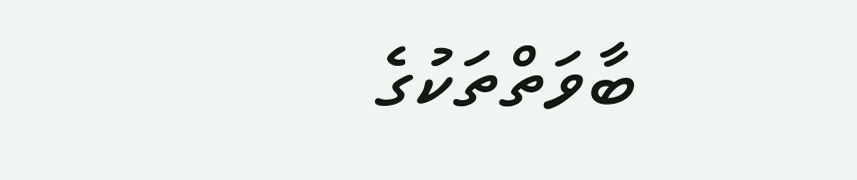ބާވަތްތަކުގެ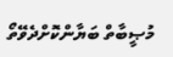މުޞީބާތް ބަޔާންކޮށްދެވޭތޯ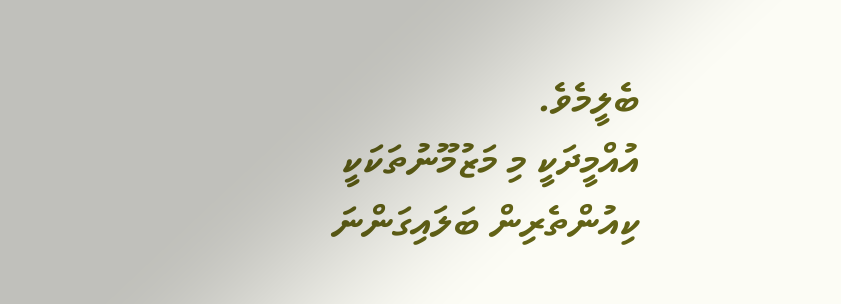ބެލީމެވެ.
އުއްމީދަކީ މި މަޒުމޫނުތަކަކީ ކިއުންތެރިން ބަލައިގަންނަ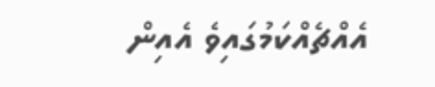އެއްޗެއްކަމުގައިވެ އެއިން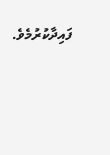ފައިދާކުރުމެވެ.